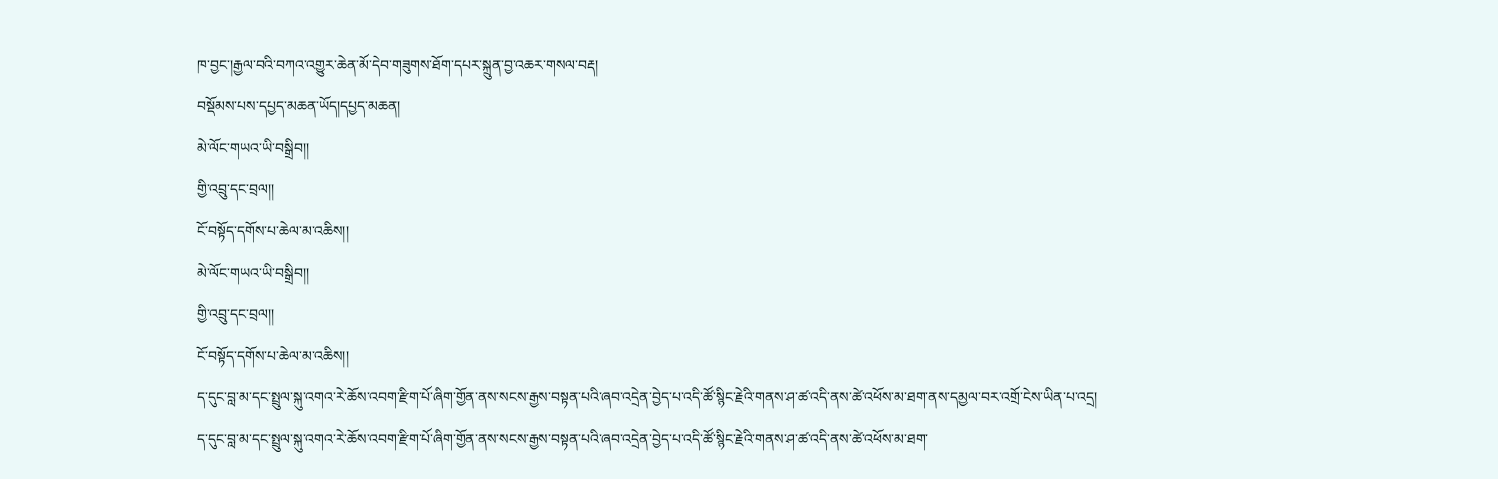ཁ་བྱང་།རྒྱལ་བའི་བཀའ་འགྱུར་ཆེན་མོ་དེབ་གཟུགས་ཐོག་དཔར་སྐྲུན་བྱ་འཆར་གསལ་བརྡ།
བསྡོམས་པས་དཔྱད་མཆན་ཡོད།དཔྱད་མཆན།
མེ་ལོང་གཡའ་ཡི་བསྒྲིབ།།
གྱི་འབྲུ་དང་བྲལ།།
ངོ་བསྟོད་དགོས་པ་ཆེལ་མ་འཆིས།།
མེ་ལོང་གཡའ་ཡི་བསྒྲིབ།།
གྱི་འབྲུ་དང་བྲལ།།
ངོ་བསྟོད་དགོས་པ་ཆེལ་མ་འཆིས།།
ད་དུང་བླ་མ་དང་སྤྲུལ་སྐུ་འགའ་རེ་ཆོས་འབག་རྫིག་པོ་ཞིག་གྱོན་ནས་སངས་རྒྱས་བསྟན་པའི་ཞབ་འདྲེན་བྱེད་པ་འདི་ཚོ་སྙིང་རྗེའི་གནས་ཤ་ཚ་འདི་ནས་ཚེ་འཕོས་མ་ཐག་ནས་དམྱལ་བར་འགྲོ་ངེས་ཡིན་པ་འདྲ།
ད་དུང་བླ་མ་དང་སྤྲུལ་སྐུ་འགའ་རེ་ཆོས་འབག་རྫིག་པོ་ཞིག་གྱོན་ནས་སངས་རྒྱས་བསྟན་པའི་ཞབ་འདྲེན་བྱེད་པ་འདི་ཚོ་སྙིང་རྗེའི་གནས་ཤ་ཚ་འདི་ནས་ཚེ་འཕོས་མ་ཐག་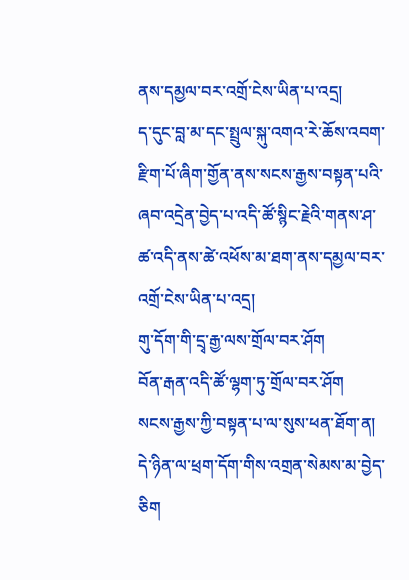ནས་དམྱལ་བར་འགྲོ་ངེས་ཡིན་པ་འདྲ།
ད་དུང་བླ་མ་དང་སྤྲུལ་སྐུ་འགའ་རེ་ཆོས་འབག་རྫིག་པོ་ཞིག་གྱོན་ནས་སངས་རྒྱས་བསྟན་པའི་ཞབ་འདྲེན་བྱེད་པ་འདི་ཚོ་སྙིང་རྗེའི་གནས་ཤ་ཚ་འདི་ནས་ཚེ་འཕོས་མ་ཐག་ནས་དམྱལ་བར་འགྲོ་ངེས་ཡིན་པ་འདྲ།
གུ་དོག་གི་དྲྭ་རྒྱ་ལས་གྲོལ་བར་ཤོག
བོན་རྒན་འདི་ཚོ་ལྷག་ཏུ་གྲོལ་བར་ཤོག
སངས་རྒྱས་ཀྱི་བསྟན་པ་ལ་སུས་ཕན་ཐོག་ན།
དེ་ཉིན་ལ་ཕྲག་དོག་གིས་འགྲན་སེམས་མ་བྱེད་ཅིག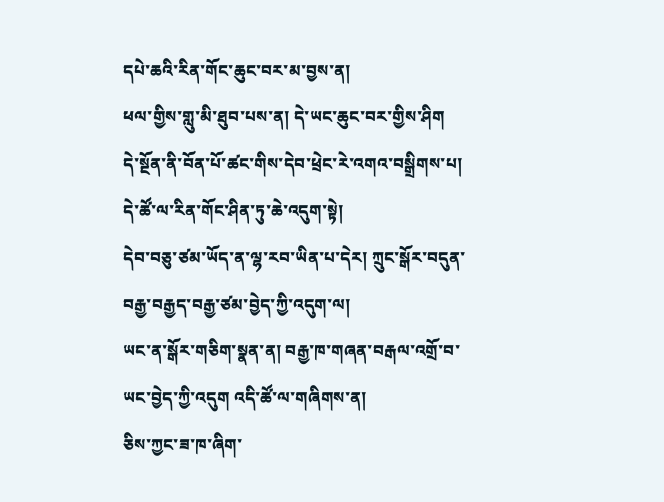དཔེ་ཆའི་རིན་གོང་ཆུང་བར་མ་བྱས་ན།
ཕལ་གྱིས་གླུ་མི་ཐུབ་པས་ན། དེ་ཡང་ཆུང་བར་གྱིས་ཤིག
དེ་སྔོན་ནི་བོན་པོ་ཚང་གིས་དེབ་ཕྲེང་རེ་འགའ་བསྒྲིགས་པ།
དེ་ཚོ་ལ་རིན་གོང་ཤིན་ཏུ་ཆེ་འདུག་སྟེ།
དེབ་བཅུ་ཙམ་ཡོད་ན་ལྷ་རབ་ཡིན་པ་དེར། ཀྲུང་སྒོར་བདུན་བརྒྱ་བརྒྱད་བརྒྱ་ཙམ་བྱེད་ཀྱི་འདུག་ལ།
ཡང་ན་སྒོར་གཅིག་སྣན་ན། བརྒྱ་ཁ་གཞན་བརྒལ་འགྲོ་བ་ཡང་བྱེད་ཀྱི་འདུག འདི་ཚོ་ལ་གཞིགས་ན།
ཅིས་ཀྱང་ཟ་ཁ་ཞིག་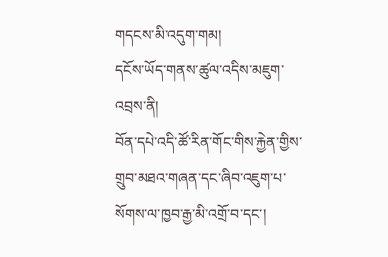གདངས་མི་འདུག་གམ།
དངོས་ཡོད་གནས་ཚུལ་འདིས་མཇུག་འབྲས་ནི།
བོན་དཔེ་འདི་ཚོ་རིན་གོང་གིས་རྐྱེན་གྱིས་གྲུབ་མཐའ་གཞན་དང་ཞིབ་འཇུག་པ་སོགས་ལ་ཁྱབ་རྒྱ་མི་འགྲོ་བ་དང་།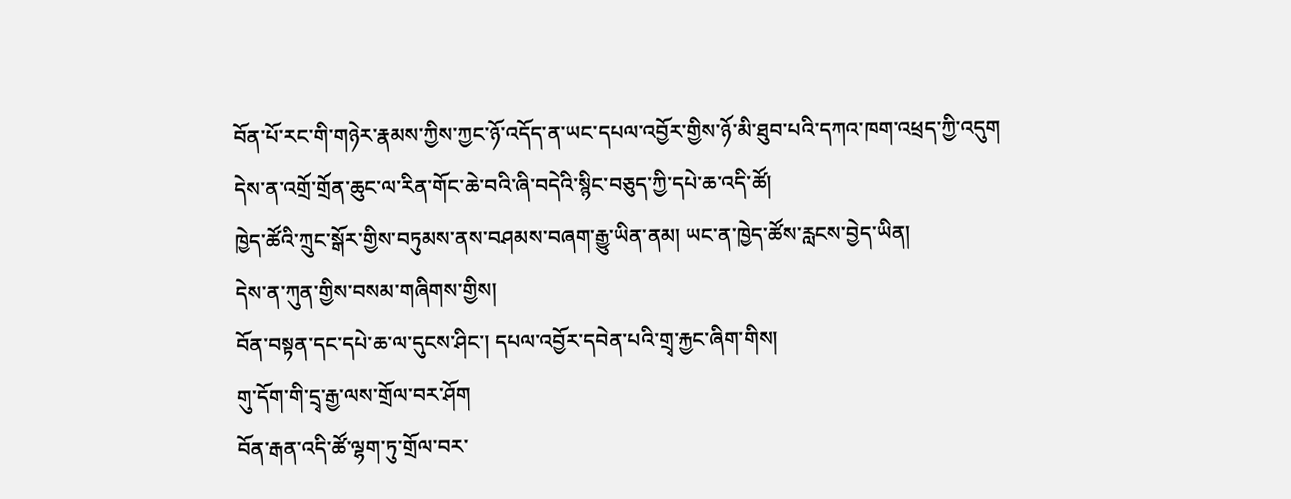བོན་པོ་རང་གི་གཉེར་རྣམས་ཀྱིས་ཀྱང་ཉོ་འདོད་ན་ཡང་དཔལ་འབྱོར་གྱིས་ཉོ་མི་ཐུབ་པའི་དཀའ་ཁག་འཕྲད་ཀྱི་འདུག
དེས་ན་འགྲོ་གྲོན་ཆུང་ལ་རིན་གོང་ཆེ་བའི་ཞི་བདེའི་སྙིང་བཅུད་ཀྱི་དཔེ་ཆ་འདི་ཚོ།
ཁྱེད་ཚོའི་ཀྲུང་སྒོར་གྱིས་བཏུམས་ནས་བཤམས་བཞག་རྒྱུ་ཡིན་ནམ། ཡང་ན་ཁྱེད་ཚོས་རླངས་བྱེད་ཡིན།
དེས་ན་ཀུན་གྱིས་བསམ་གཞིགས་གྱིས།
བོན་བསྟན་དང་དཔེ་ཆ་ལ་དུངས་ཤིང་། དཔལ་འབྱོར་དབེན་པའི་གྲྭ་རྐྱང་ཞིག་གིས།
གུ་དོག་གི་དྲྭ་རྒྱ་ལས་གྲོལ་བར་ཤོག
བོན་རྒན་འདི་ཚོ་ལྷག་ཏུ་གྲོལ་བར་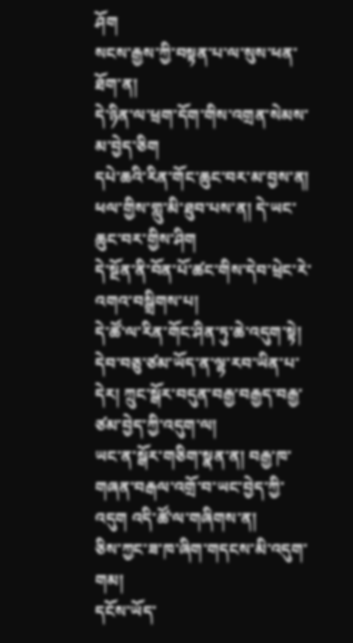ཤོག
སངས་རྒྱས་ཀྱི་བསྟན་པ་ལ་སུས་ཕན་ཐོག་ན།
དེ་ཉིན་ལ་ཕྲག་དོག་གིས་འགྲན་སེམས་མ་བྱེད་ཅིག
དཔེ་ཆའི་རིན་གོང་ཆུང་བར་མ་བྱས་ན།
ཕལ་གྱིས་གླུ་མི་ཐུབ་པས་ན། དེ་ཡང་ཆུང་བར་གྱིས་ཤིག
དེ་སྔོན་ནི་བོན་པོ་ཚང་གིས་དེབ་ཕྲེང་རེ་འགའ་བསྒྲིགས་པ།
དེ་ཚོ་ལ་རིན་གོང་ཤིན་ཏུ་ཆེ་འདུག་སྟེ།
དེབ་བཅུ་ཙམ་ཡོད་ན་ལྷ་རབ་ཡིན་པ་དེར། ཀྲུང་སྒོར་བདུན་བརྒྱ་བརྒྱད་བརྒྱ་ཙམ་བྱེད་ཀྱི་འདུག་ལ།
ཡང་ན་སྒོར་གཅིག་སྣན་ན། བརྒྱ་ཁ་གཞན་བརྒལ་འགྲོ་བ་ཡང་བྱེད་ཀྱི་འདུག འདི་ཚོ་ལ་གཞིགས་ན།
ཅིས་ཀྱང་ཟ་ཁ་ཞིག་གདངས་མི་འདུག་གམ།
དངོས་ཡོད་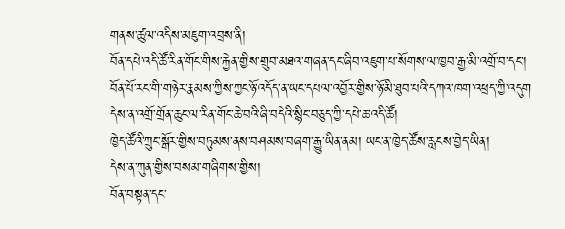གནས་ཚུལ་འདིས་མཇུག་འབྲས་ནི།
བོན་དཔེ་འདི་ཚོ་རིན་གོང་གིས་རྐྱེན་གྱིས་གྲུབ་མཐའ་གཞན་དང་ཞིབ་འཇུག་པ་སོགས་ལ་ཁྱབ་རྒྱ་མི་འགྲོ་བ་དང་།
བོན་པོ་རང་གི་གཉེར་རྣམས་ཀྱིས་ཀྱང་ཉོ་འདོད་ན་ཡང་དཔལ་འབྱོར་གྱིས་ཉོ་མི་ཐུབ་པའི་དཀའ་ཁག་འཕྲད་ཀྱི་འདུག
དེས་ན་འགྲོ་གྲོན་ཆུང་ལ་རིན་གོང་ཆེ་བའི་ཞི་བདེའི་སྙིང་བཅུད་ཀྱི་དཔེ་ཆ་འདི་ཚོ།
ཁྱེད་ཚོའི་ཀྲུང་སྒོར་གྱིས་བཏུམས་ནས་བཤམས་བཞག་རྒྱུ་ཡིན་ནམ། ཡང་ན་ཁྱེད་ཚོས་རླངས་བྱེད་ཡིན།
དེས་ན་ཀུན་གྱིས་བསམ་གཞིགས་གྱིས།
བོན་བསྟན་དང་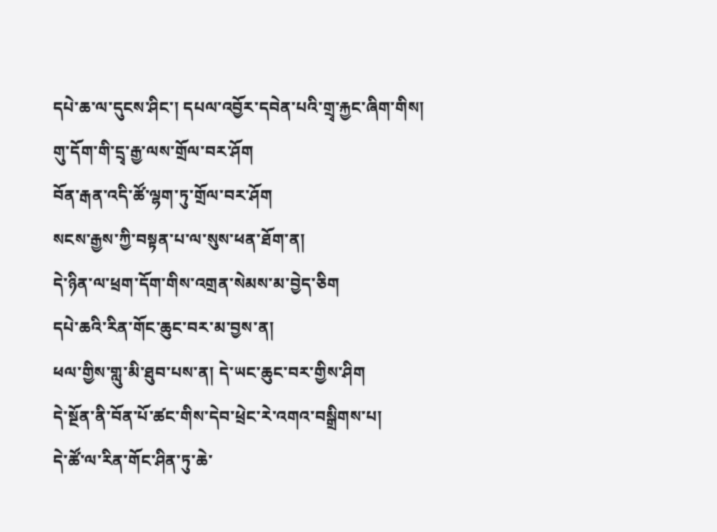དཔེ་ཆ་ལ་དུངས་ཤིང་། དཔལ་འབྱོར་དབེན་པའི་གྲྭ་རྐྱང་ཞིག་གིས།
གུ་དོག་གི་དྲྭ་རྒྱ་ལས་གྲོལ་བར་ཤོག
བོན་རྒན་འདི་ཚོ་ལྷག་ཏུ་གྲོལ་བར་ཤོག
སངས་རྒྱས་ཀྱི་བསྟན་པ་ལ་སུས་ཕན་ཐོག་ན།
དེ་ཉིན་ལ་ཕྲག་དོག་གིས་འགྲན་སེམས་མ་བྱེད་ཅིག
དཔེ་ཆའི་རིན་གོང་ཆུང་བར་མ་བྱས་ན།
ཕལ་གྱིས་གླུ་མི་ཐུབ་པས་ན། དེ་ཡང་ཆུང་བར་གྱིས་ཤིག
དེ་སྔོན་ནི་བོན་པོ་ཚང་གིས་དེབ་ཕྲེང་རེ་འགའ་བསྒྲིགས་པ།
དེ་ཚོ་ལ་རིན་གོང་ཤིན་ཏུ་ཆེ་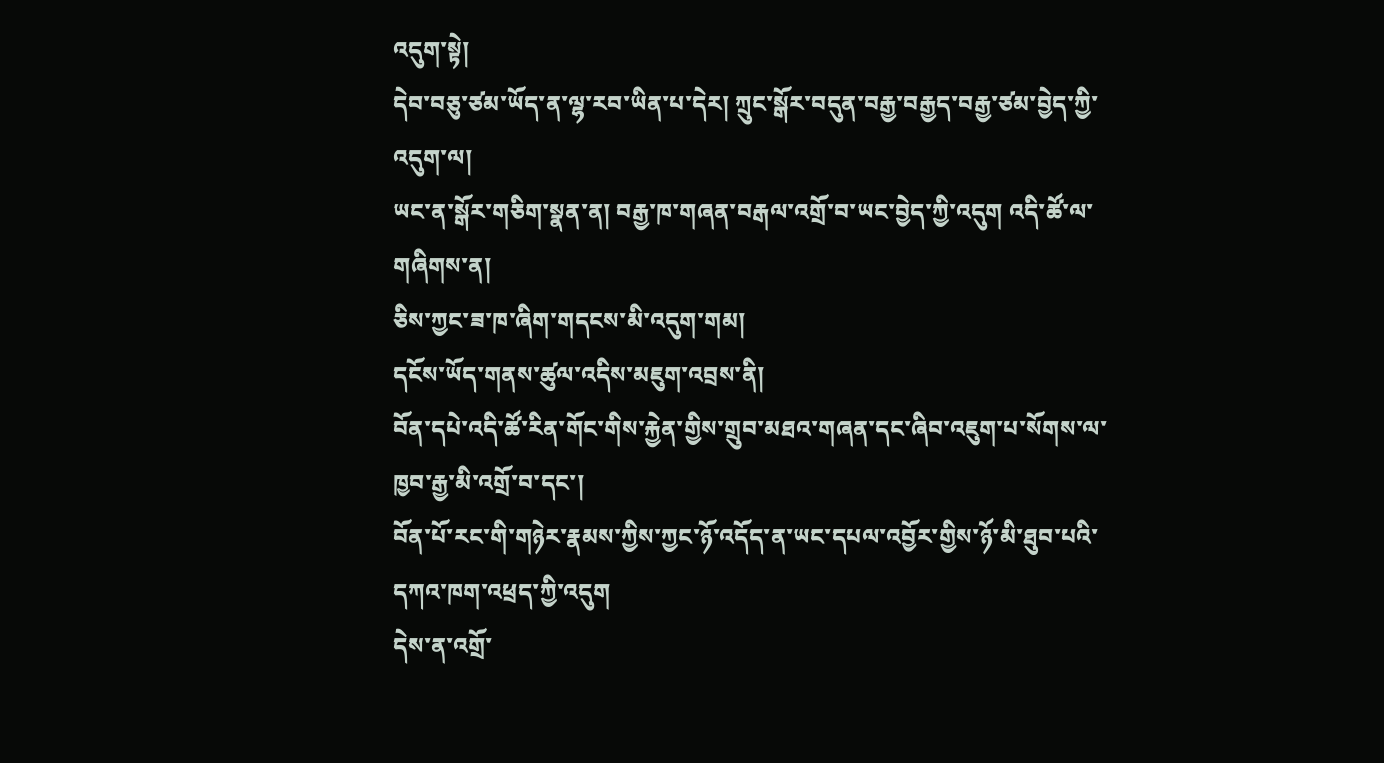འདུག་སྟེ།
དེབ་བཅུ་ཙམ་ཡོད་ན་ལྷ་རབ་ཡིན་པ་དེར། ཀྲུང་སྒོར་བདུན་བརྒྱ་བརྒྱད་བརྒྱ་ཙམ་བྱེད་ཀྱི་འདུག་ལ།
ཡང་ན་སྒོར་གཅིག་སྣན་ན། བརྒྱ་ཁ་གཞན་བརྒལ་འགྲོ་བ་ཡང་བྱེད་ཀྱི་འདུག འདི་ཚོ་ལ་གཞིགས་ན།
ཅིས་ཀྱང་ཟ་ཁ་ཞིག་གདངས་མི་འདུག་གམ།
དངོས་ཡོད་གནས་ཚུལ་འདིས་མཇུག་འབྲས་ནི།
བོན་དཔེ་འདི་ཚོ་རིན་གོང་གིས་རྐྱེན་གྱིས་གྲུབ་མཐའ་གཞན་དང་ཞིབ་འཇུག་པ་སོགས་ལ་ཁྱབ་རྒྱ་མི་འགྲོ་བ་དང་།
བོན་པོ་རང་གི་གཉེར་རྣམས་ཀྱིས་ཀྱང་ཉོ་འདོད་ན་ཡང་དཔལ་འབྱོར་གྱིས་ཉོ་མི་ཐུབ་པའི་དཀའ་ཁག་འཕྲད་ཀྱི་འདུག
དེས་ན་འགྲོ་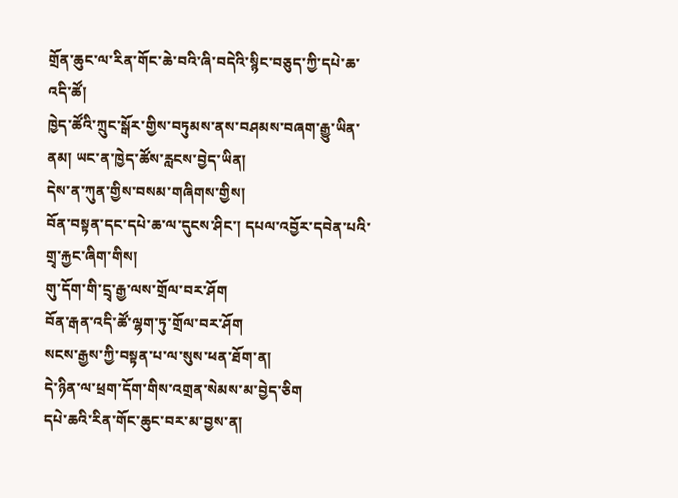གྲོན་ཆུང་ལ་རིན་གོང་ཆེ་བའི་ཞི་བདེའི་སྙིང་བཅུད་ཀྱི་དཔེ་ཆ་འདི་ཚོ།
ཁྱེད་ཚོའི་ཀྲུང་སྒོར་གྱིས་བཏུམས་ནས་བཤམས་བཞག་རྒྱུ་ཡིན་ནམ། ཡང་ན་ཁྱེད་ཚོས་རླངས་བྱེད་ཡིན།
དེས་ན་ཀུན་གྱིས་བསམ་གཞིགས་གྱིས།
བོན་བསྟན་དང་དཔེ་ཆ་ལ་དུངས་ཤིང་། དཔལ་འབྱོར་དབེན་པའི་གྲྭ་རྐྱང་ཞིག་གིས།
གུ་དོག་གི་དྲྭ་རྒྱ་ལས་གྲོལ་བར་ཤོག
བོན་རྒན་འདི་ཚོ་ལྷག་ཏུ་གྲོལ་བར་ཤོག
སངས་རྒྱས་ཀྱི་བསྟན་པ་ལ་སུས་ཕན་ཐོག་ན།
དེ་ཉིན་ལ་ཕྲག་དོག་གིས་འགྲན་སེམས་མ་བྱེད་ཅིག
དཔེ་ཆའི་རིན་གོང་ཆུང་བར་མ་བྱས་ན།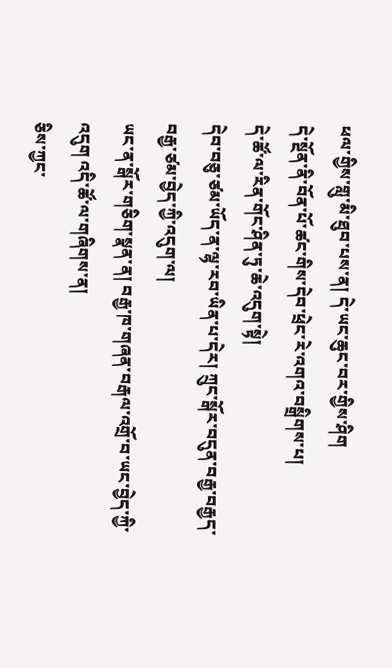ཕལ་གྱིས་གླུ་མི་ཐུབ་པས་ན། དེ་ཡང་ཆུང་བར་གྱིས་ཤིག
དེ་སྔོན་ནི་བོན་པོ་ཚང་གིས་དེབ་ཕྲེང་རེ་འགའ་བསྒྲིགས་པ།
དེ་ཚོ་ལ་རིན་གོང་ཤིན་ཏུ་ཆེ་འདུག་སྟེ།
དེབ་བཅུ་ཙམ་ཡོད་ན་ལྷ་རབ་ཡིན་པ་དེར། ཀྲུང་སྒོར་བདུན་བརྒྱ་བརྒྱད་བརྒྱ་ཙམ་བྱེད་ཀྱི་འདུག་ལ།
ཡང་ན་སྒོར་གཅིག་སྣན་ན། བརྒྱ་ཁ་གཞན་བརྒལ་འགྲོ་བ་ཡང་བྱེད་ཀྱི་འདུག འདི་ཚོ་ལ་གཞིགས་ན།
ཅིས་ཀྱང་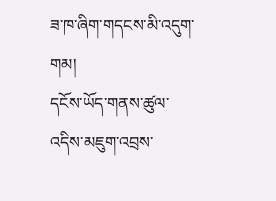ཟ་ཁ་ཞིག་གདངས་མི་འདུག་གམ།
དངོས་ཡོད་གནས་ཚུལ་འདིས་མཇུག་འབྲས་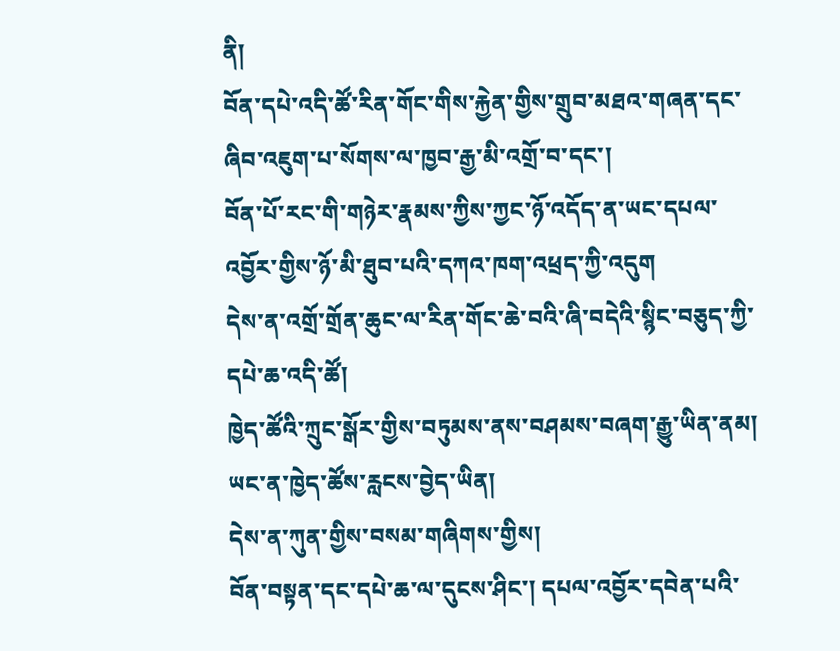ནི།
བོན་དཔེ་འདི་ཚོ་རིན་གོང་གིས་རྐྱེན་གྱིས་གྲུབ་མཐའ་གཞན་དང་ཞིབ་འཇུག་པ་སོགས་ལ་ཁྱབ་རྒྱ་མི་འགྲོ་བ་དང་།
བོན་པོ་རང་གི་གཉེར་རྣམས་ཀྱིས་ཀྱང་ཉོ་འདོད་ན་ཡང་དཔལ་འབྱོར་གྱིས་ཉོ་མི་ཐུབ་པའི་དཀའ་ཁག་འཕྲད་ཀྱི་འདུག
དེས་ན་འགྲོ་གྲོན་ཆུང་ལ་རིན་གོང་ཆེ་བའི་ཞི་བདེའི་སྙིང་བཅུད་ཀྱི་དཔེ་ཆ་འདི་ཚོ།
ཁྱེད་ཚོའི་ཀྲུང་སྒོར་གྱིས་བཏུམས་ནས་བཤམས་བཞག་རྒྱུ་ཡིན་ནམ། ཡང་ན་ཁྱེད་ཚོས་རླངས་བྱེད་ཡིན།
དེས་ན་ཀུན་གྱིས་བསམ་གཞིགས་གྱིས།
བོན་བསྟན་དང་དཔེ་ཆ་ལ་དུངས་ཤིང་། དཔལ་འབྱོར་དབེན་པའི་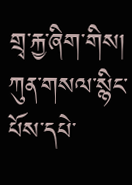གྲྭ་རྐྱ་ཞིག་གིས།
ཀུན་གསལ་སྙིང་པོས་དཔེ་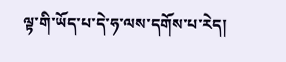ལྟ་གི་ཡོད་པ་དེ་ཧ་ལས་དགོས་པ་རེད།